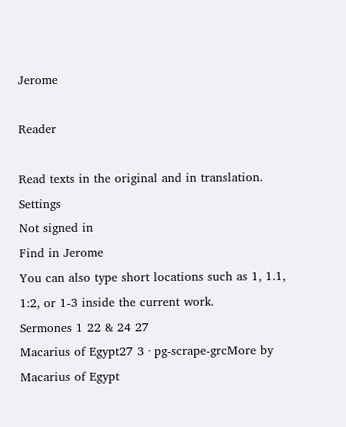Jerome

Reader

Read texts in the original and in translation.
Settings
Not signed in
Find in Jerome
You can also type short locations such as 1, 1.1, 1:2, or 1-3 inside the current work.
Sermones 1 22 & 24 27
Macarius of Egypt27 3 · pg-scrape-grcMore by Macarius of Egypt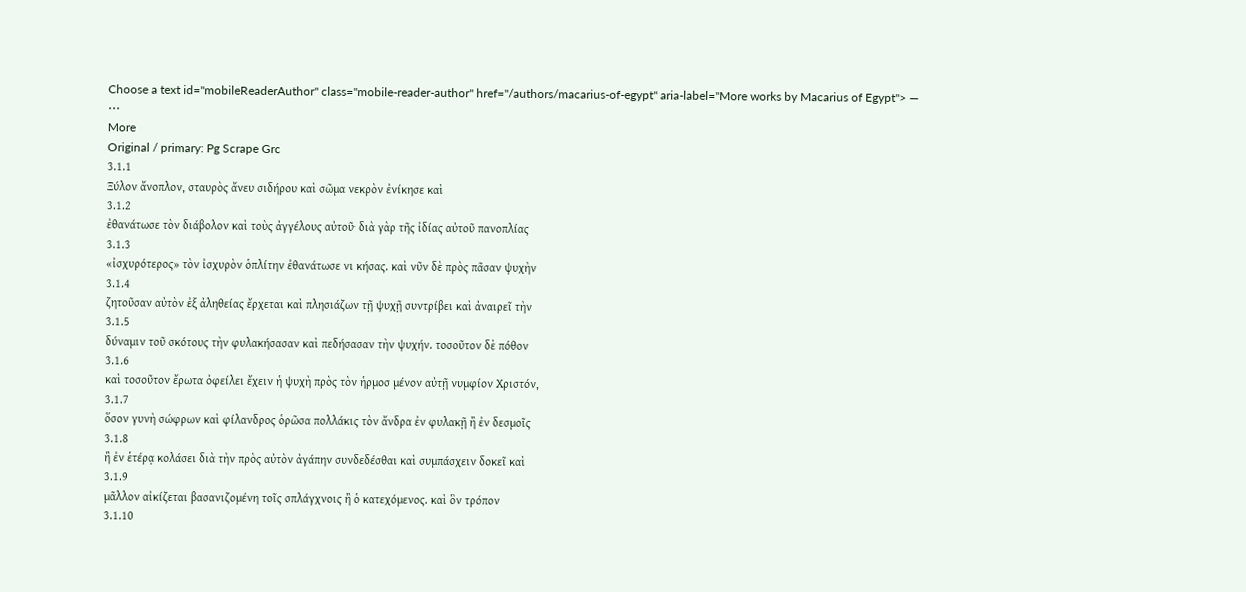Choose a text id="mobileReaderAuthor" class="mobile-reader-author" href="/authors/macarius-of-egypt" aria-label="More works by Macarius of Egypt"> —
⋯
More
Original / primary: Pg Scrape Grc
3.1.1
Ξύλον ἄνοπλον, σταυρὸς ἄνευ σιδήρου καὶ σῶμα νεκρὸν ἐνίκησε καὶ
3.1.2
ἐθανάτωσε τὸν διάβολον καὶ τοὺς ἀγγέλους αὐτοῦ· διὰ γὰρ τῆς ἰδίας αὐτοῦ πανοπλίας
3.1.3
«ἰσχυρότερος» τὸν ἰσχυρὸν ὁπλίτην ἐθανάτωσε νι κήσας. καὶ νῦν δὲ πρὸς πᾶσαν ψυχὴν
3.1.4
ζητοῦσαν αὐτὸν ἐξ ἀληθείας ἔρχεται καὶ πλησιάζων τῇ ψυχῇ συντρίβει καὶ ἀναιρεῖ τὴν
3.1.5
δύναμιν τοῦ σκότους τὴν φυλακήσασαν καὶ πεδήσασαν τὴν ψυχήν. τοσοῦτον δὲ πόθον
3.1.6
καὶ τοσοῦτον ἔρωτα ὀφείλει ἔχειν ἡ ψυχὴ πρὸς τὸν ἡρμοσ μένον αὐτῇ νυμφίον Χριστόν,
3.1.7
ὅσον γυνὴ σώφρων καὶ φίλανδρος ὁρῶσα πολλάκις τὸν ἄνδρα ἐν φυλακῇ ἢ ἐν δεσμοῖς
3.1.8
ἢ ἐν ἑτέρᾳ κολάσει διὰ τὴν πρὸς αὐτὸν ἀγάπην συνδεδέσθαι καὶ συμπάσχειν δοκεῖ καὶ
3.1.9
μᾶλλον αἰκίζεται βασανιζομένη τοῖς σπλάγχνοις ἢ ὁ κατεχόμενος. καὶ ὃν τρόπον
3.1.10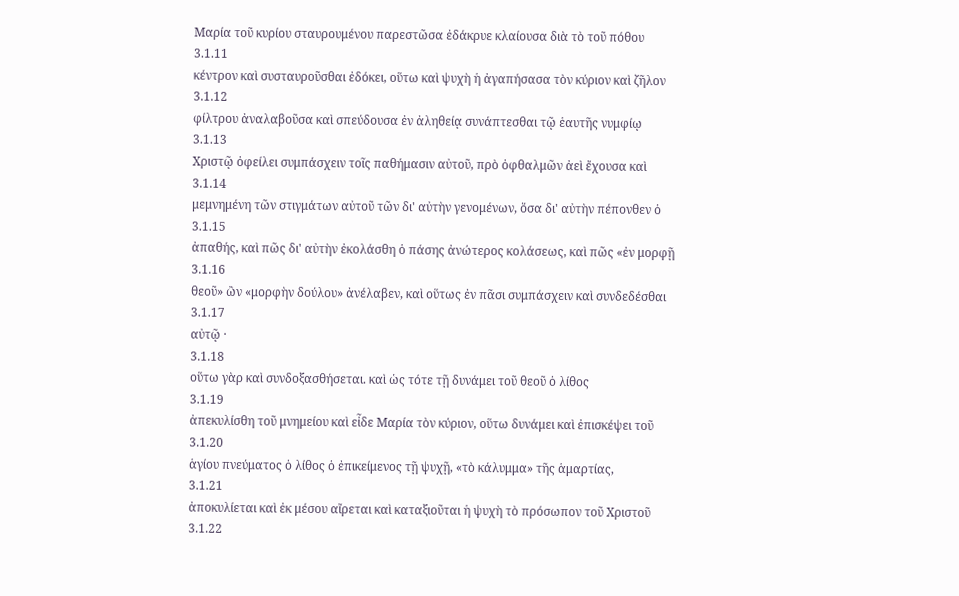Μαρία τοῦ κυρίου σταυρουμένου παρεστῶσα ἐδάκρυε κλαίουσα διὰ τὸ τοῦ πόθου
3.1.11
κέντρον καὶ συσταυροῦσθαι ἐδόκει, οὕτω καὶ ψυχὴ ἡ ἀγαπήσασα τὸν κύριον καὶ ζῆλον
3.1.12
φίλτρου ἀναλαβοῦσα καὶ σπεύδουσα ἐν ἀληθείᾳ συνάπτεσθαι τῷ ἑαυτῆς νυμφίῳ
3.1.13
Χριστῷ ὀφείλει συμπάσχειν τοῖς παθήμασιν αὐτοῦ, πρὸ ὀφθαλμῶν ἀεὶ ἔχουσα καὶ
3.1.14
μεμνημένη τῶν στιγμάτων αὐτοῦ τῶν δι' αὐτὴν γενομένων, ὅσα δι' αὐτὴν πέπονθεν ὁ
3.1.15
ἀπαθής, καὶ πῶς δι' αὐτὴν ἐκολάσθη ὁ πάσης ἀνώτερος κολάσεως, καὶ πῶς «ἐν μορφῇ
3.1.16
θεοῦ» ὢν «μορφὴν δούλου» ἀνέλαβεν, καὶ οὕτως ἐν πᾶσι συμπάσχειν καὶ συνδεδέσθαι
3.1.17
αὐτῷ ·
3.1.18
οὕτω γὰρ καὶ συνδοξασθήσεται. καὶ ὡς τότε τῇ δυνάμει τοῦ θεοῦ ὁ λίθος
3.1.19
ἀπεκυλίσθη τοῦ μνημείου καὶ εἶδε Μαρία τὸν κύριον, οὕτω δυνάμει καὶ ἐπισκέψει τοῦ
3.1.20
ἁγίου πνεύματος ὁ λίθος ὁ ἐπικείμενος τῇ ψυχῇ, «τὸ κάλυμμα» τῆς ἁμαρτίας,
3.1.21
ἀποκυλίεται καὶ ἐκ μέσου αἴρεται καὶ καταξιοῦται ἡ ψυχὴ τὸ πρόσωπον τοῦ Χριστοῦ
3.1.22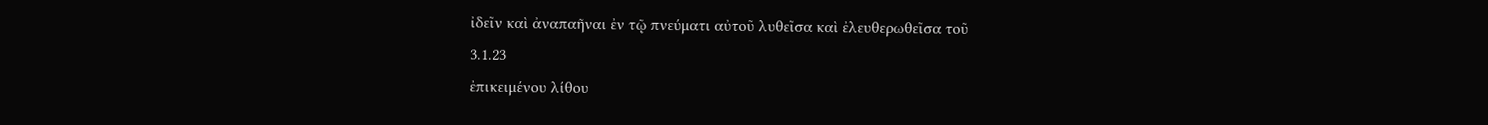ἰδεῖν καὶ ἀναπαῆναι ἐν τῷ πνεύματι αὐτοῦ λυθεῖσα καὶ ἐλευθερωθεῖσα τοῦ
3.1.23
ἐπικειμένου λίθου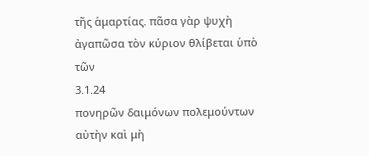τῆς ἁμαρτίας. πᾶσα γὰρ ψυχὴ ἀγαπῶσα τὸν κύριον θλίβεται ὑπὸ τῶν
3.1.24
πονηρῶν δαιμόνων πολεμούντων αὐτὴν καὶ μὴ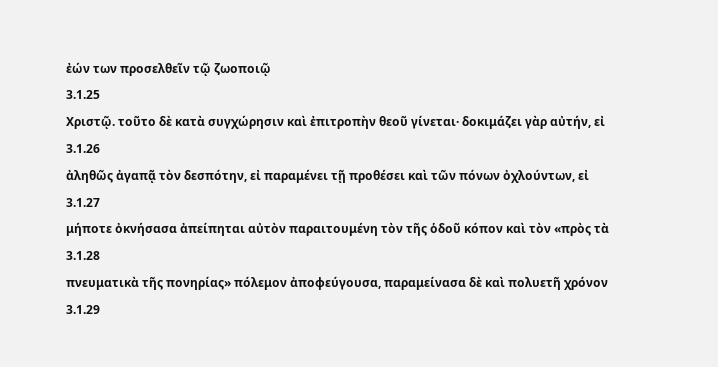ἐών των προσελθεῖν τῷ ζωοποιῷ
3.1.25
Χριστῷ. τοῦτο δὲ κατὰ συγχώρησιν καὶ ἐπιτροπὴν θεοῦ γίνεται· δοκιμάζει γὰρ αὐτήν, εἰ
3.1.26
ἀληθῶς ἀγαπᾷ τὸν δεσπότην, εἰ παραμένει τῇ προθέσει καὶ τῶν πόνων ὀχλούντων, εἰ
3.1.27
μήποτε ὀκνήσασα ἀπείπηται αὐτὸν παραιτουμένη τὸν τῆς ὁδοῦ κόπον καὶ τὸν «πρὸς τὰ
3.1.28
πνευματικὰ τῆς πονηρίας» πόλεμον ἀποφεύγουσα, παραμείνασα δὲ καὶ πολυετῆ χρόνον
3.1.29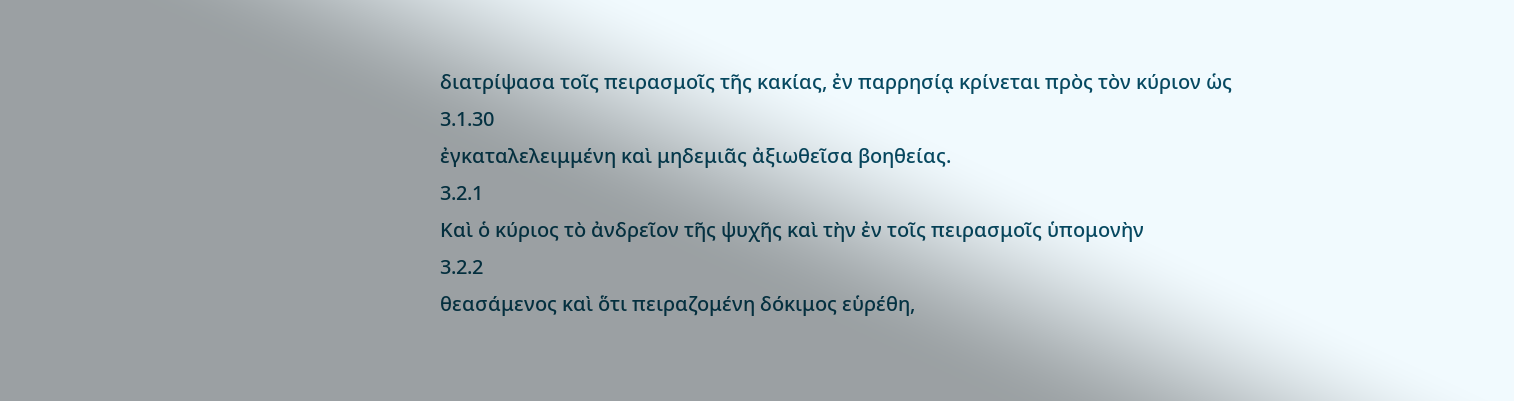διατρίψασα τοῖς πειρασμοῖς τῆς κακίας, ἐν παρρησίᾳ κρίνεται πρὸς τὸν κύριον ὡς
3.1.30
ἐγκαταλελειμμένη καὶ μηδεμιᾶς ἀξιωθεῖσα βοηθείας.
3.2.1
Καὶ ὁ κύριος τὸ ἀνδρεῖον τῆς ψυχῆς καὶ τὴν ἐν τοῖς πειρασμοῖς ὑπομονὴν
3.2.2
θεασάμενος καὶ ὅτι πειραζομένη δόκιμος εὑρέθη,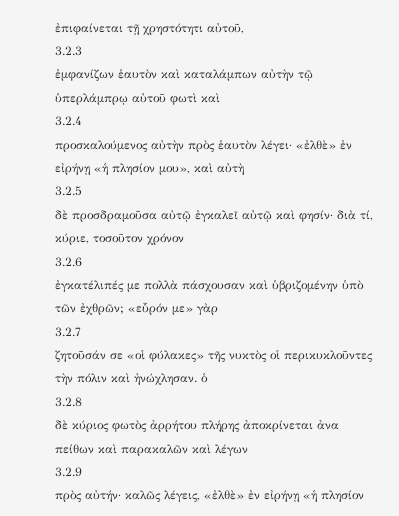ἐπιφαίνεται τῇ χρηστότητι αὐτοῦ,
3.2.3
ἐμφανίζων ἑαυτὸν καὶ καταλάμπων αὐτὴν τῷ ὑπερλάμπρῳ αὐτοῦ φωτὶ καὶ
3.2.4
προσκαλούμενος αὐτὴν πρὸς ἑαυτὸν λέγει· «ἐλθὲ» ἐν εἰρήνῃ «ἡ πλησίον μου», καὶ αὐτὴ
3.2.5
δὲ προσδραμοῦσα αὐτῷ ἐγκαλεῖ αὐτῷ καὶ φησίν· διὰ τί, κύριε, τοσοῦτον χρόνον
3.2.6
ἐγκατέλιπές με πολλὰ πάσχουσαν καὶ ὑβριζομένην ὑπὸ τῶν ἐχθρῶν; «εὗρόν με» γὰρ
3.2.7
ζητοῦσάν σε «οἱ φύλακες» τῆς νυκτὸς οἱ περικυκλοῦντες τὴν πόλιν καὶ ἠνώχλησαν. ὁ
3.2.8
δὲ κύριος φωτὸς ἀρρήτου πλήρης ἀποκρίνεται ἀνα πείθων καὶ παρακαλῶν καὶ λέγων
3.2.9
πρὸς αὐτήν· καλῶς λέγεις, «ἐλθὲ» ἐν εἰρήνῃ «ἡ πλησίον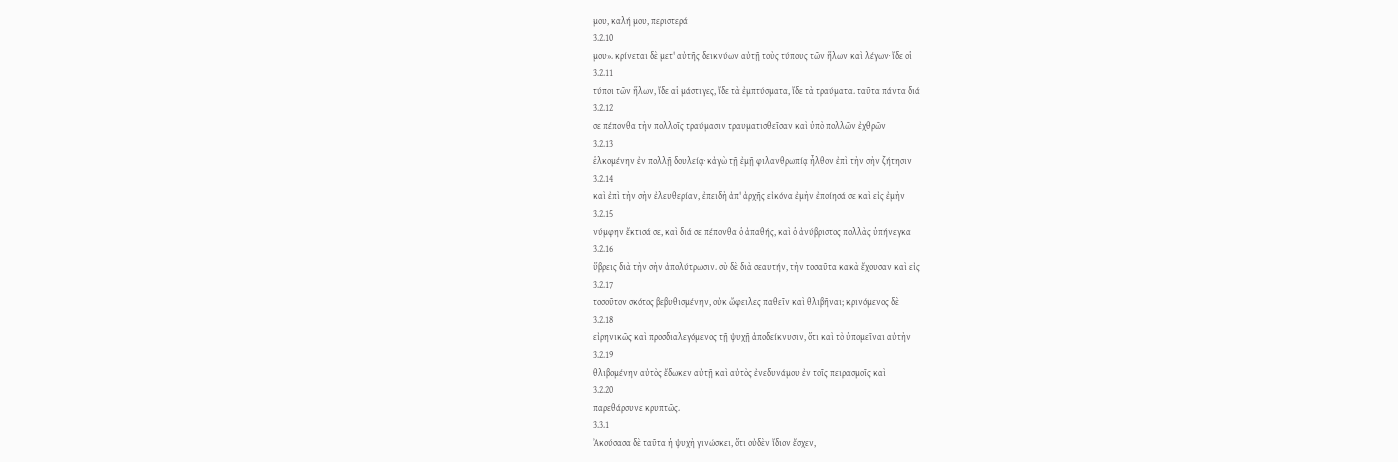μου, καλή μου, περιστερά
3.2.10
μου». κρίνεται δὲ μετ' αὐτῆς δεικνύων αὐτῇ τοὺς τύπους τῶν ἥλων καὶ λέγων· ἴδε οἱ
3.2.11
τύποι τῶν ἥλων, ἴδε αἱ μάστιγες, ἴδε τὰ ἐμπτύσματα, ἴδε τὰ τραύματα. ταῦτα πάντα διά
3.2.12
σε πέπονθα τὴν πολλοῖς τραύμασιν τραυματισθεῖσαν καὶ ὑπὸ πολλῶν ἐχθρῶν
3.2.13
ἑλκομένην ἐν πολλῇ δουλείᾳ· κἀγὼ τῇ ἐμῇ φιλανθρωπίᾳ ἦλθον ἐπὶ τὴν σὴν ζήτησιν
3.2.14
καὶ ἐπὶ τὴν σὴν ἐλευθερίαν, ἐπειδὴ ἀπ' ἀρχῆς εἰκόνα ἐμὴν ἐποίησά σε καὶ εἰς ἐμὴν
3.2.15
νύμφην ἔκτισά σε, καὶ διά σε πέπονθα ὁ ἀπαθής, καὶ ὁ ἀνύβριστος πολλὰς ὑπήνεγκα
3.2.16
ὕβρεις διὰ τὴν σὴν ἀπολύτρωσιν. σὺ δὲ διὰ σεαυτήν, τὴν τοσαῦτα κακὰ ἔχουσαν καὶ εἰς
3.2.17
τοσοῦτον σκότος βεβυθισμένην, οὐκ ὤφειλες παθεῖν καὶ θλιβῆναι; κρινόμενος δὲ
3.2.18
εἰρηνικῶς καὶ προσδιαλεγόμενος τῇ ψυχῇ ἀποδείκνυσιν, ὅτι καὶ τὸ ὑπομεῖναι αὐτὴν
3.2.19
θλιβομένην αὐτὸς ἔδωκεν αὐτῇ καὶ αὐτὸς ἐνεδυνάμου ἐν τοῖς πειρασμοῖς καὶ
3.2.20
παρεθάρσυνε κρυπτῶς.
3.3.1
Ἀκούσασα δὲ ταῦτα ἡ ψυχὴ γινώσκει, ὅτι οὐδὲν ἴδιον ἔσχεν,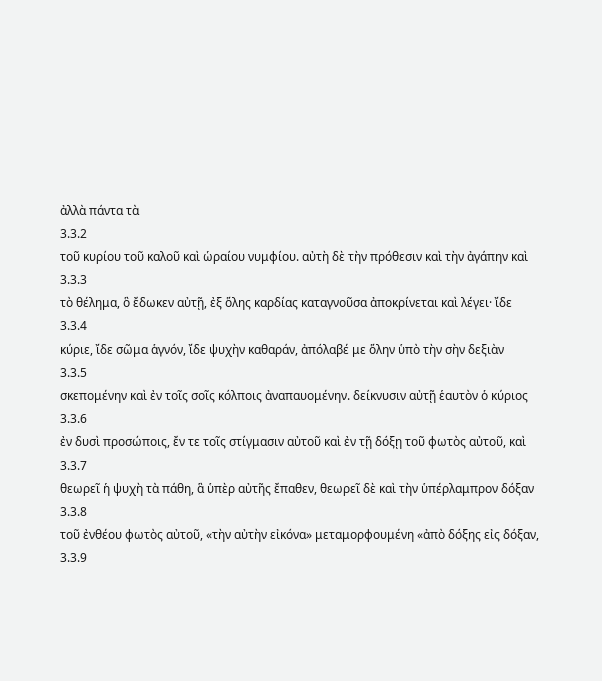ἀλλὰ πάντα τὰ
3.3.2
τοῦ κυρίου τοῦ καλοῦ καὶ ὡραίου νυμφίου. αὐτὴ δὲ τὴν πρόθεσιν καὶ τὴν ἀγάπην καὶ
3.3.3
τὸ θέλημα, ὃ ἔδωκεν αὐτῇ, ἐξ ὅλης καρδίας καταγνοῦσα ἀποκρίνεται καὶ λέγει· ἴδε
3.3.4
κύριε, ἴδε σῶμα ἁγνόν, ἴδε ψυχὴν καθαράν, ἀπόλαβέ με ὅλην ὑπὸ τὴν σὴν δεξιὰν
3.3.5
σκεπομένην καὶ ἐν τοῖς σοῖς κόλποις ἀναπαυομένην. δείκνυσιν αὐτῇ ἑαυτὸν ὁ κύριος
3.3.6
ἐν δυσὶ προσώποις, ἔν τε τοῖς στίγμασιν αὐτοῦ καὶ ἐν τῇ δόξῃ τοῦ φωτὸς αὐτοῦ, καὶ
3.3.7
θεωρεῖ ἡ ψυχὴ τὰ πάθη, ἃ ὑπὲρ αὐτῆς ἔπαθεν, θεωρεῖ δὲ καὶ τὴν ὑπέρλαμπρον δόξαν
3.3.8
τοῦ ἐνθέου φωτὸς αὐτοῦ, «τὴν αὐτὴν εἰκόνα» μεταμορφουμένη «ἀπὸ δόξης εἰς δόξαν,
3.3.9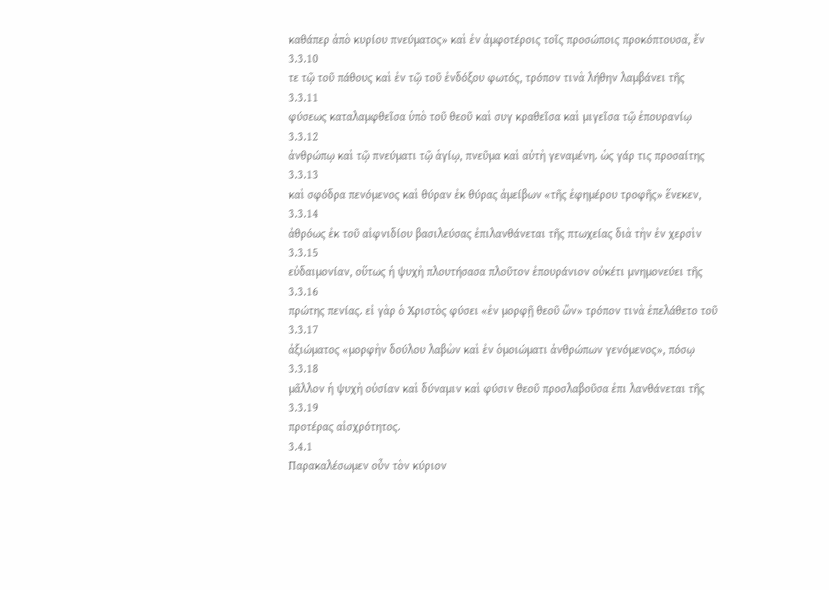καθάπερ ἀπὸ κυρίου πνεύματος» καὶ ἐν ἀμφοτέροις τοῖς προσώποις προκόπτουσα, ἔν
3.3.10
τε τῷ τοῦ πάθους καὶ ἐν τῷ τοῦ ἐνδόξου φωτός, τρόπον τινὰ λήθην λαμβάνει τῆς
3.3.11
φύσεως καταλαμφθεῖσα ὑπὸ τοῦ θεοῦ καὶ συγ κραθεῖσα καὶ μιγεῖσα τῷ ἐπουρανίῳ
3.3.12
ἀνθρώπῳ καὶ τῷ πνεύματι τῷ ἁγίῳ, πνεῦμα καὶ αὐτὴ γεναμένη. ὡς γάρ τις προσαίτης
3.3.13
καὶ σφόδρα πενόμενος καὶ θύραν ἐκ θύρας ἀμείβων «τῆς ἐφημέρου τροφῆς» ἕνεκεν,
3.3.14
ἀθρόως ἐκ τοῦ αἰφνιδίου βασιλεύσας ἐπιλανθάνεται τῆς πτωχείας διὰ τὴν ἐν χερσὶν
3.3.15
εὐδαιμονίαν, οὕτως ἡ ψυχὴ πλουτήσασα πλοῦτον ἐπουράνιον οὐκέτι μνημονεύει τῆς
3.3.16
πρώτης πενίας. εἰ γὰρ ὁ Χριστὸς φύσει «ἐν μορφῇ θεοῦ ὢν» τρόπον τινὰ ἐπελάθετο τοῦ
3.3.17
ἀξιώματος «μορφὴν δούλου λαβὼν καὶ ἐν ὁμοιώματι ἀνθρώπων γενόμενος», πόσῳ
3.3.18
μᾶλλον ἡ ψυχὴ οὐσίαν καὶ δύναμιν καὶ φύσιν θεοῦ προσλαβοῦσα ἐπι λανθάνεται τῆς
3.3.19
προτέρας αἰσχρότητος.
3.4.1
Παρακαλέσωμεν οὖν τὸν κύριον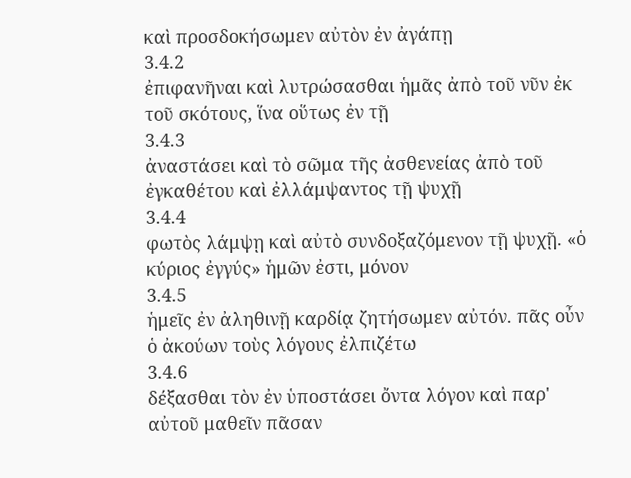καὶ προσδοκήσωμεν αὐτὸν ἐν ἀγάπῃ
3.4.2
ἐπιφανῆναι καὶ λυτρώσασθαι ἡμᾶς ἀπὸ τοῦ νῦν ἐκ τοῦ σκότους, ἵνα οὕτως ἐν τῇ
3.4.3
ἀναστάσει καὶ τὸ σῶμα τῆς ἀσθενείας ἀπὸ τοῦ ἐγκαθέτου καὶ ἐλλάμψαντος τῇ ψυχῇ
3.4.4
φωτὸς λάμψῃ καὶ αὐτὸ συνδοξαζόμενον τῇ ψυχῇ. «ὁ κύριος ἐγγύς» ἡμῶν ἐστι, μόνον
3.4.5
ἡμεῖς ἐν ἀληθινῇ καρδίᾳ ζητήσωμεν αὐτόν. πᾶς οὖν ὁ ἀκούων τοὺς λόγους ἐλπιζέτω
3.4.6
δέξασθαι τὸν ἐν ὑποστάσει ὄντα λόγον καὶ παρ' αὐτοῦ μαθεῖν πᾶσαν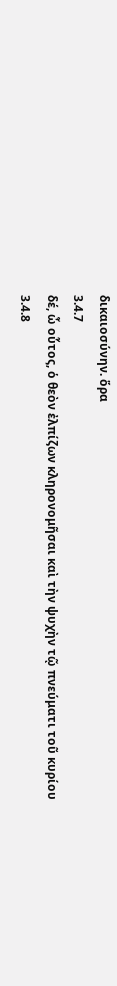δικαιοσύνην. ὅρα
3.4.7
δέ, ὦ οὗτος, ὁ θεὸν ἐλπίζων κληρονομῆσαι καὶ τὴν ψυχὴν τῷ πνεύματι τοῦ κυρίου
3.4.8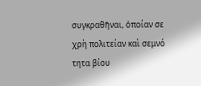συγκραθῆναι, ὁποίαν σε χρὴ πολιτείαν καὶ σεμνό τητα βίου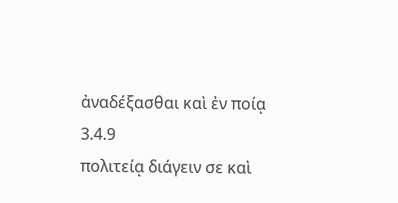ἀναδέξασθαι καὶ ἐν ποίᾳ
3.4.9
πολιτείᾳ διάγειν σε καὶ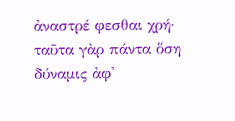ἀναστρέ φεσθαι χρή· ταῦτα γὰρ πάντα ὅση δύναμις ἀφ'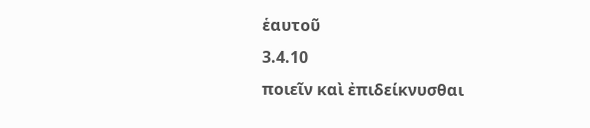ἑαυτοῦ
3.4.10
ποιεῖν καὶ ἐπιδείκνυσθαι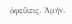ὀφείλεις. Ἀμήν.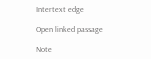Intertext edge

Open linked passage

Note